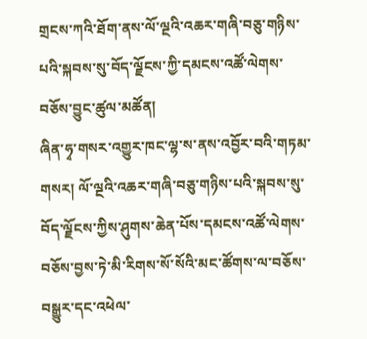གྲངས་ཀའི་ཐོག་ནས་ལོ་ལྔའི་འཆར་གཞི་བཅུ་གཉིས་པའི་སྐབས་སུ་བོད་ལྗོངས་ཀྱི་དམངས་འཚོ་ལེགས་བཅོས་བྱུང་ཚུལ་མཚོན།
ཞིན་ཧྭ་གསར་འགྱུར་ཁང་ལྷ་ས་ནས་འབྱོར་བའི་གཏམ་གསར། ལོ་ལྔའི་འཆར་གཞི་བཅུ་གཉིས་པའི་སྐབས་སུ་བོད་ལྗོངས་ཀྱིས་ཤུགས་ཆེན་པོས་དམངས་འཚོ་ལེགས་བཅོས་བྱས་ཏེ་མི་རིགས་སོ་སོའི་མང་ཚོགས་ལ་བཅོས་བསྒྱུར་དང་འཕེལ་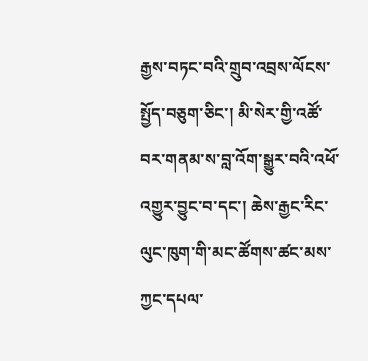རྒྱས་བཏང་བའི་གྲུབ་འབྲས་ལོངས་སྤྱོད་བཅུག་ཅིང་། མི་སེར་གྱི་འཚོ་བར་གནམ་ས་བླ་འོག་སྒྱུར་བའི་འཕོ་འགྱུར་བྱུང་བ་དང་། ཆེས་རྒྱང་རིང་ལུང་ཁུག་གི་མང་ཚོགས་ཚང་མས་ཀྱང་དཔལ་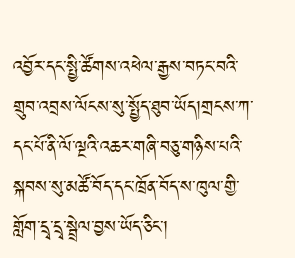འབྱོར་དང་སྤྱི་ཚོགས་འཕེལ་རྒྱས་བཏང་བའི་གྲུབ་འབྲས་ལོངས་སུ་སྤྱོད་ཐུབ་ཡོད།གྲངས་ཀ་དང་པོ་ནི་ལོ་ལྔའི་འཆར་གཞི་བཅུ་གཉིས་པའི་སྐབས་སུ་མཚོ་བོད་དང་ཁྲོན་བོད་ས་ཁུལ་གྱི་གློག་དྲྭ་དྲྭ་སྦྲེལ་བྱས་ཡོད་ཅིང་།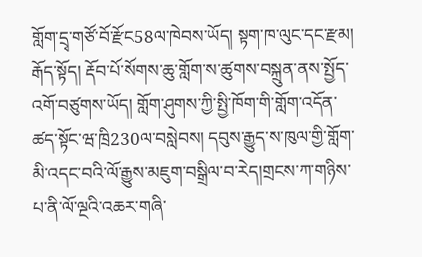གློག་དྲྭ་གཙོ་བོ་རྫོང58ལ་ཁེབས་ཡོད། སྟག་ཁ་ལུང་དང་རྫམ། རྒོད་སྟོད། རྡོབ་པོ་སོགས་ཆུ་གློག་ས་ཚུགས་བསྐྲུན་ནས་སྤྱོད་འགོ་བཙུགས་ཡོད། གློག་ཤུགས་ཀྱི་སྤྱི་ཁོག་གི་གློག་འདོན་ཚད་སྟོང་ཝ་ཁྲི230ལ་བསླེབས། དབུས་རྒྱུད་ས་ཁུལ་གྱི་གློག་མི་འདང་བའི་ལོ་རྒྱུས་མཇུག་བསྒྲིལ་བ་རེད།གྲངས་ཀ་གཉིས་པ་ནི་ལོ་ལྔའི་འཆར་གཞི་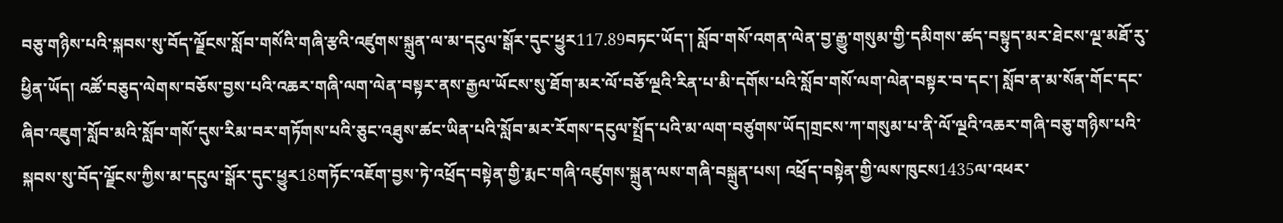བཅུ་གཉིས་པའི་སྐབས་སུ་བོད་ལྗོངས་སློབ་གསོའི་གཞི་རྩའི་འཛུགས་སྐྲུན་ལ་མ་དངུལ་སྒོར་དུང་ཕྱུར117.89བཏང་ཡོད་། སློབ་གསོ་འགན་ལེན་བྱ་རྒྱུ་གསུམ་གྱི་དམིགས་ཚད་བསྟུད་མར་ཐེངས་ལྔ་མཐོ་རུ་ཕྱིན་ཡོད། འཚོ་བཅུད་ལེགས་བཅོས་བྱས་པའི་འཆར་གཞི་ལག་ལེན་བསྟར་ནས་རྒྱལ་ཡོངས་སུ་ཐོག་མར་ལོ་བཅོ་ལྔའི་རིན་པ་མི་དགོས་པའི་སློབ་གསོ་ལག་ལེན་བསྟར་བ་དང་། སློབ་ན་མ་སོན་གོང་དང་ཞིབ་འཇུག་སློབ་མའི་སློབ་གསོ་དུས་རིམ་བར་གཏོགས་པའི་ཅུང་འཐུས་ཚང་ཡིན་པའི་སློབ་མར་རོགས་དངུལ་སྤྲོད་པའི་མ་ལག་བཙུགས་ཡོད།གྲངས་ཀ་གསུམ་པ་ནི་ལོ་ལྔའི་འཆར་གཞི་བཅུ་གཉིས་པའི་སྐབས་སུ་བོད་ལྗོངས་ཀྱིས་མ་དངུལ་སྒོར་དུང་ཕྱུར18གཏོང་འཇོག་བྱས་ཏེ་འཕྲོད་བསྟེན་གྱི་རྨང་གཞི་འཛུགས་སྐྲུན་ལས་གཞི་བསྐྲུན་པས། འཕྲོད་བསྟེན་གྱི་ལས་ཁུངས1435ལ་འཕར་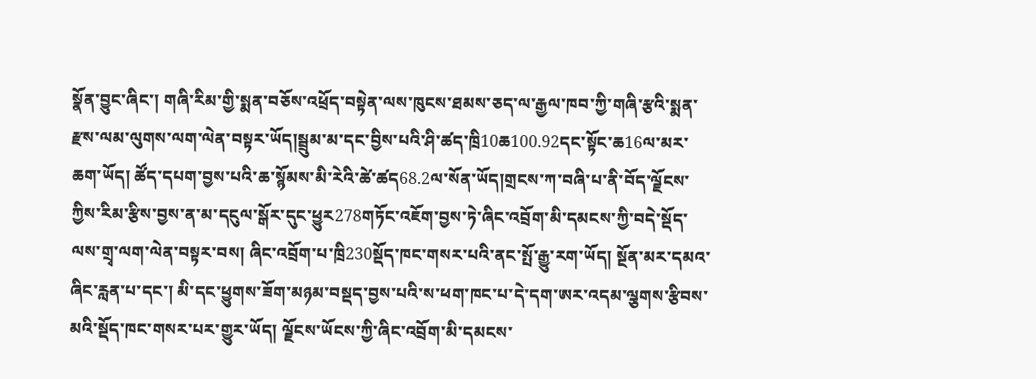སྣོན་བྱུང་ཞིང་། གཞི་རིམ་གྱི་སྨན་བཅོས་འཕྲོད་བསྟེན་ལས་ཁུངས་ཐམས་ཅད་ལ་རྒྱལ་ཁབ་ཀྱི་གཞི་རྩའི་སྨན་རྫས་ལམ་ལུགས་ལག་ལེན་བསྟར་ཡོད།སྦྲུམ་མ་དང་བྱིས་པའི་ཤི་ཚད་ཁྲི10ཆ100.92དང་སྟོང་ཆ16ལ་མར་ཆག་ཡོད། ཚོད་དཔག་བྱས་པའི་ཆ་སྙོམས་མི་རེའི་ཚེ་ཚད68.2ལ་སོན་ཡོད།གྲངས་ཀ་བཞི་པ་ནི་བོད་ལྗོངས་ཀྱིས་རིམ་རྩིས་བྱས་ན་མ་དངུལ་སྒོར་དུང་ཕྱུར278གཏོང་འཇོག་བྱས་ཏེ་ཞིང་འབྲོག་མི་དམངས་ཀྱི་བདེ་སྡོད་ལས་གྲྭ་ལག་ལེན་བསྟར་བས། ཞིང་འབྲོག་པ་ཁྲི230སྡོད་ཁང་གསར་པའི་ནང་སྤོ་རྒྱུ་རག་ཡོད། སྔོན་མར་དམའ་ཞིང་རླན་པ་དང་། མི་དང་ཕྱུགས་ཟོག་མཉམ་བསྡད་བྱས་པའི་ས་ཕག་ཁང་པ་དེ་དག་ཨར་འདམ་ལྕགས་རྩིབས་མའི་སྡོད་ཁང་གསར་པར་གྱུར་ཡོད། ལྗོངས་ཡོངས་ཀྱི་ཞིང་འབྲོག་མི་དམངས་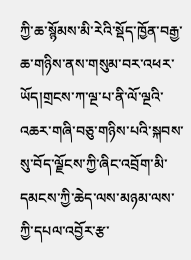ཀྱི་ཆ་སྙོམས་མི་རེའི་སྡོད་ཁྱོན་བརྒྱ་ཆ་གཉིས་ནས་གསུམ་བར་འཕར་ཡོད།གྲངས་ཀ་ལྔ་པ་ནི་ལོ་ལྔའི་འཆར་གཞི་བཅུ་གཉིས་པའི་སྐབས་སུ་བོད་ལྗོངས་ཀྱི་ཞིང་འབྲོག་མི་དམངས་ཀྱི་ཆེད་ལས་མཉམ་ལས་ཀྱི་དཔལ་འབྱོར་རྩ་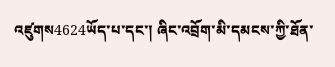འཛུགས4624ཡོད་པ་དང་། ཞིང་འབྲོག་མི་དམངས་ཀྱི་ཐོན་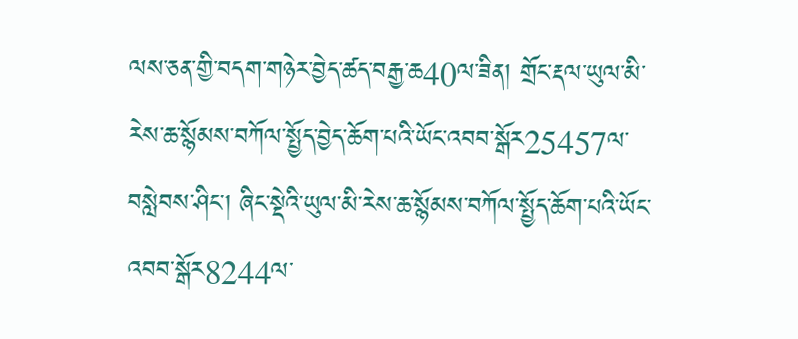ལས་ཅན་གྱི་བདག་གཉེར་བྱེད་ཚད་བརྒྱ་ཆ40ལ་ཟིན། གྲོང་རྡལ་ཡུལ་མི་རེས་ཆ་སྙོམས་བཀོལ་སྤྱོད་བྱེད་ཆོག་པའི་ཡོང་འབབ་སྒོར25457ལ་བསླེབས་ཤིང་། ཞིང་སྡེའི་ཡུལ་མི་རེས་ཆ་སྙོམས་བཀོལ་སྤྱོད་ཆོག་པའི་ཡོང་འབབ་སྒོར8244ལ་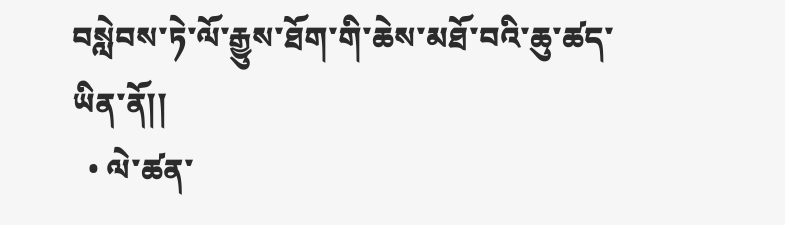བསླེབས་ཏེ་ལོ་རྒྱུས་ཐོག་གི་ཆེས་མཐོ་བའི་ཆུ་ཚད་ཡིན་ནོ།།
  • ལེ་ཚན་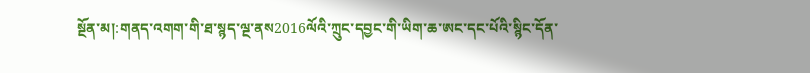སྔོན་མ།:གནད་འགག་གི་ཐ་སྙད་ལྔ་ནས2016ལོའི་ཀྲུང་དབྱང་གི་ཡིག་ཆ་ཨང་དང་པོའི་སྙིང་དོན་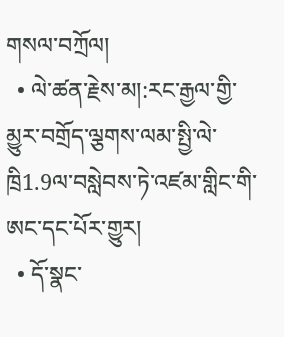གསལ་བཀྲོལ།
  • ལེ་ཚན་རྗེས་མ།:རང་རྒྱལ་གྱི་མྱུར་བགྲོད་ལྕགས་ལམ་སྤྱི་ལེ་ཁྲི1.9ལ་བསླེབས་ཏེ་འཛམ་གླིང་གི་ཨང་དང་པོར་གྱུར།
  • དོ་སྣང་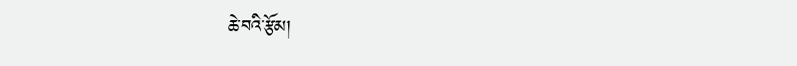ཆེ་བའི་རྩོམ།